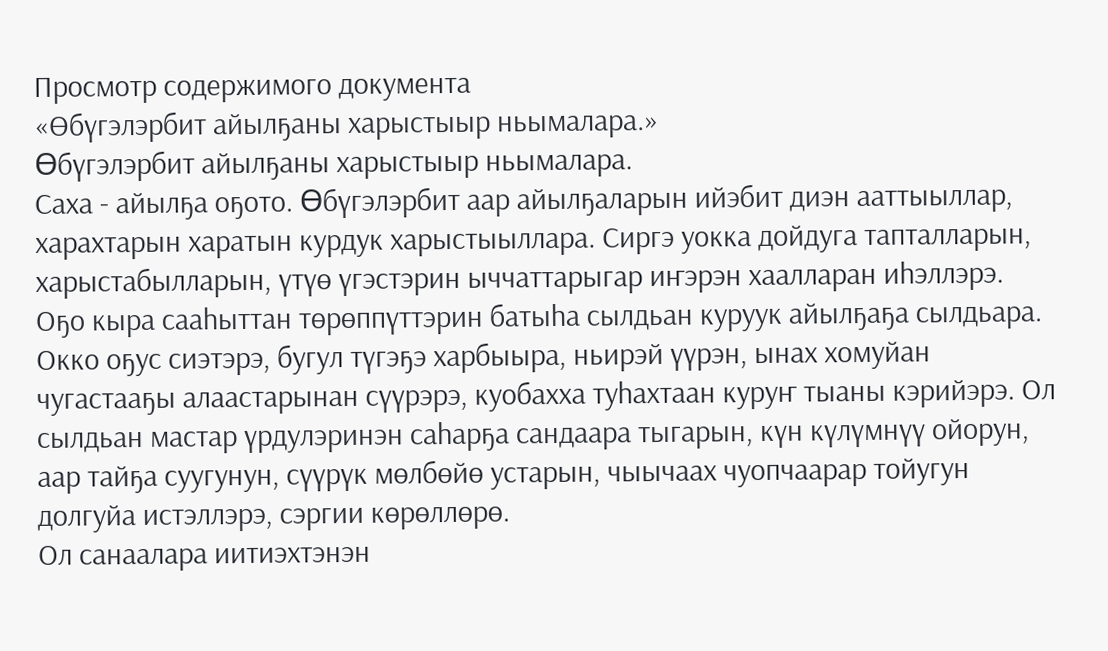Просмотр содержимого документа
«Өбүгэлэрбит айылҕаны харыстыыр ньымалара.»
Ɵбүгэлэрбит айылҕаны харыстыыр ньымалара.
Саха - айылҕа оҕото. Ɵбүгэлэрбит аар айылҕаларын ийэбит диэн ааттыыллар, харахтарын харатын курдук харыстыыллара. Сиргэ уокка дойдуга тапталларын, харыстабылларын, үтүѳ үгэстэрин ыччаттарыгар иҥэрэн хаалларан иһэллэрэ.
Оҕо кыра сааһыттан тѳрѳппүттэрин батыһа сылдьан куруук айылҕаҕа сылдьара. Окко оҕус сиэтэрэ, бугул түгэҕэ харбыыра, ньирэй үүрэн, ынах хомуйан чугастааҕы алаастарынан сүүрэрэ, куобахха туһахтаан куруҥ тыаны кэрийэрэ. Ол сылдьан мастар үрдулэринэн саһарҕа сандаара тыгарын, күн күлүмнүү ойорун, аар тайҕа суугунун, сүүрүк мѳлбѳйѳ устарын, чыычаах чуопчаарар тойугун долгуйа истэллэрэ, сэргии кѳрѳллѳрѳ.
Ол санаалара иитиэхтэнэн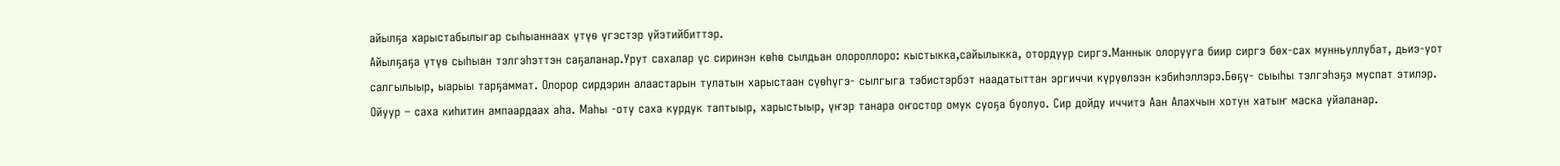айылҕа харыстабылыгар сыһыаннаах үтүѳ үгэстэр үйэтийбиттэр.
Айылҕаҕа үтүѳ сыһыан тэлгэһэттэн саҕаланар.Урут сахалар үс сиринэн көһө сылдьан олороллоро: кыстыкка,сайылыкка, отордуур сиргэ.Маннык олорууга биир сиргэ бөх-сах мунньуллубат, дьиэ-уот салгылыыр, ыарыы тарҕаммат. Олорор сирдэрин алаастарын тулатын харыстаан сүѳһүгэ- сылгыга тэбистэрбэт наадатыттан эргиччи күрүѳлээн кэбиһэллэрэ.Бѳҕү- сыыһы тэлгэһэҕэ муспат этилэр.
Ойуур – саха киһитин ампаардаах аһа. Маһы -оту саха курдук таптыыр, харыстыыр, үҥэр танара оҥостор омук суоҕа буолуо. Сир дойду иччитэ Аан Алахчын хотун хатыҥ маска уйаланар.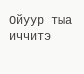Ойуур тыа иччитэ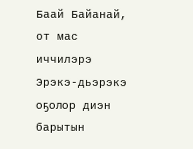Баай Байанай, от мас иччилэрэ Эрэкэ-дьэрэкэ оҕолор диэн барытын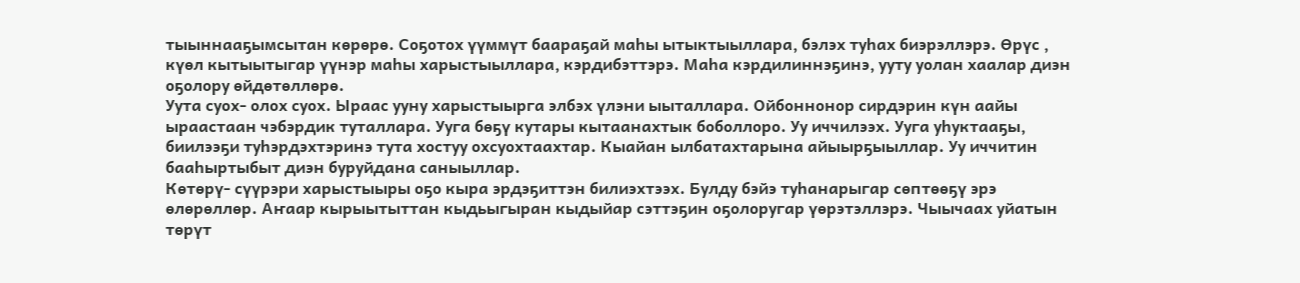тыыннааҕымсытан кѳрѳрѳ. Соҕотох үүммүт баараҕай маһы ытыктыыллара, бэлэх туһах биэрэллэрэ. Ɵрүс , күѳл кытыытыгар үүнэр маһы харыстыыллара, кэрдибэттэрэ. Маһа кэрдилиннэҕинэ, ууту уолан хаалар диэн оҕолору ѳйдѳтѳллѳрѳ.
Уута суох- олох суох. Ыраас ууну харыстыырга элбэх үлэни ыыталлара. Ойбоннонор сирдэрин күн аайы ыраастаан чэбэрдик туталлара. Ууга бѳҕү кутары кытаанахтык боболлоро. Уу иччилээх. Ууга уһуктааҕы, биилээҕи туһэрдэхтэринэ тута хостуу охсуохтаахтар. Кыайан ылбатахтарына айыырҕыыллар. Уу иччитин бааһыртыбыт диэн буруйдана саныыллар.
Кѳтѳрү- сүүрэри харыстыыры оҕо кыра эрдэҕиттэн билиэхтээх. Булду бэйэ туһанарыгар сѳптѳѳҕү эрэ ѳлѳрѳллѳр. Аҥаар кырыытыттан кыдьыгыран кыдыйар сэттэҕин оҕолоругар үѳрэтэллэрэ. Чыычаах уйатын тѳрүт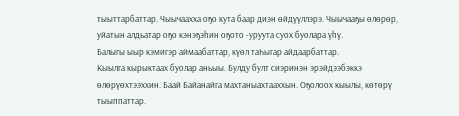тыыттарбаттар. Чыычаахха оҕо кута баар диэн ѳйдүүллэрэ. Чыычааҕы ѳлѳрѳр, уйатын алдьатар оҕо кэнэҕэһин оҕото -уруута суох буолара үһү.
Балыгы ыыр кэмигэр аймаабаттар, күѳл таҺыгар айдаарбаттар.
Кыылга кырыктаах буолар аньыы. Булду булт сиэринэн эрэйдээбэккэ ѳлѳрүѳхтээххин. Баай Байанайга махтаныахтааххын. Оҕолоох кыылы, кѳтѳрү тыыппаттар.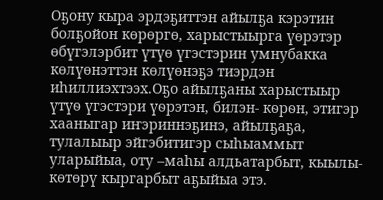Оҕону кыра эрдэҕиттэн айылҕа кэрэтин болҕойон көрөргө, харыстыырга үөрэтэр өбүгэлэрбит үтүө үгэстэрин умнубакка көлүөнэттэн көлүөнэҕэ тиэрдэн иһиллиэхтээх.Оҕо айылҕаны харыстыыр үтүѳ үгэстэри үѳрэтэн, билэн- кѳрѳн, этигэр хааныгар иҥэриннэҕинэ, айылҕаҕа, тулалыыр эйгэбитигэр сыһыаммыт уларыйыа, оту –маһы алдьатарбыт, кыылы-көтөрү кыргарбыт аҕыйыа этэ.